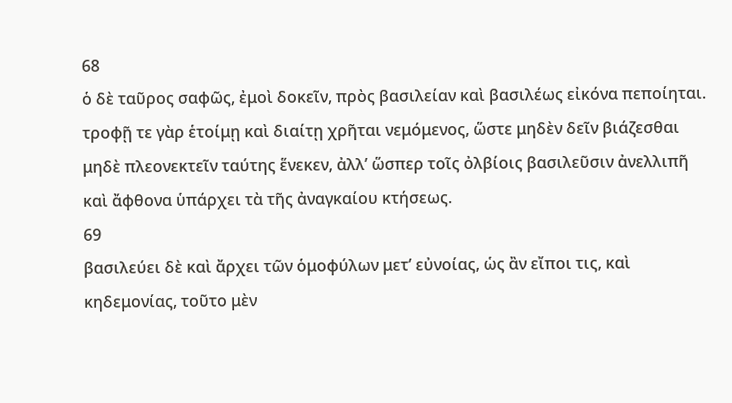68
ὁ δὲ ταῦρος σαφῶς, ἐμοὶ δοκεῖν, πρὸς βασιλείαν καὶ βασιλέως εἰκόνα πεποίηται. τροφῇ τε γὰρ ἑτοίμῃ καὶ διαίτῃ χρῆται νεμόμενος, ὥστε μηδὲν δεῖν βιάζεσθαι μηδὲ πλεονεκτεῖν ταύτης ἕνεκεν, ἀλλʼ ὥσπερ τοῖς ὀλβίοις βασιλεῦσιν ἀνελλιπῆ καὶ ἄφθονα ὑπάρχει τὰ τῆς ἀναγκαίου κτήσεως.
69
βασιλεύει δὲ καὶ ἄρχει τῶν ὁμοφύλων μετʼ εὐνοίας, ὡς ἂν εἴποι τις, καὶ κηδεμονίας, τοῦτο μὲν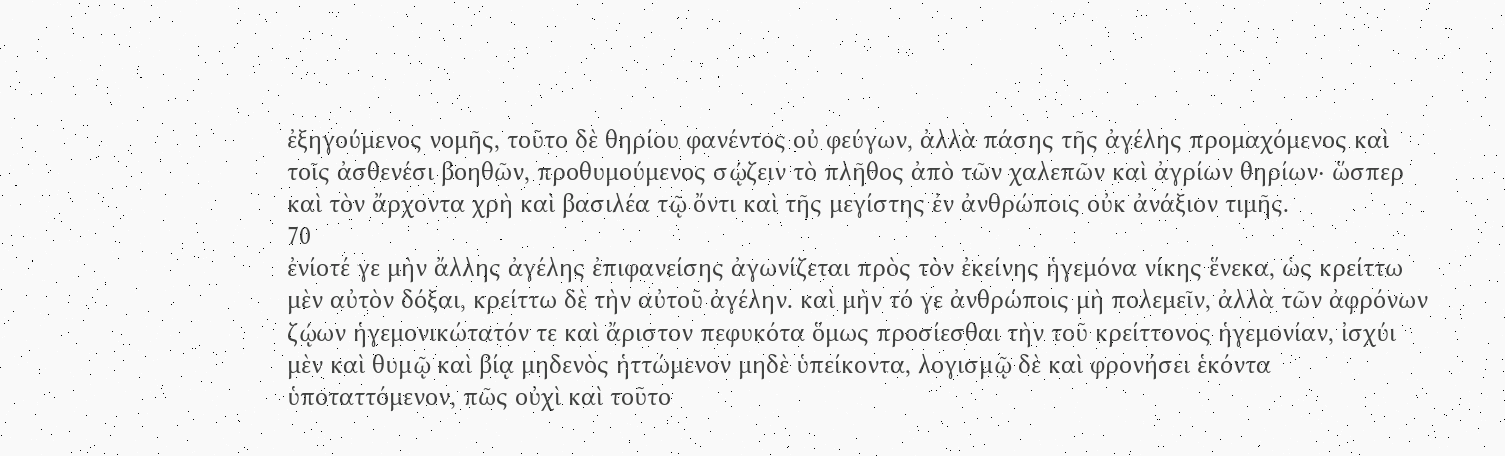ἐξηγούμενος νομῆς, τοῦτο δὲ θηρίου φανέντος οὐ φεύγων, ἀλλὰ πάσης τῆς ἀγέλης προμαχόμενος καὶ τοῖς ἀσθενέσι βοηθῶν, προθυμούμενος σῴζειν τὸ πλῆθος ἀπὸ τῶν χαλεπῶν καὶ ἀγρίων θηρίων· ὥσπερ καὶ τὸν ἄρχοντα χρὴ καὶ βασιλέα τῷ ὄντι καὶ τῆς μεγίστης ἐν ἀνθρώποις οὐκ ἀνάξιον τιμῆς.
70
ἐνίοτέ γε μὴν ἄλλης ἀγέλης ἐπιφανείσης ἀγωνίζεται πρὸς τὸν ἐκείνης ἡγεμόνα νίκης ἕνεκα, ὡς κρείττω μὲν αὐτὸν δόξαι, κρείττω δὲ τὴν αὐτοῦ ἀγέλην. καὶ μὴν τό γε ἀνθρώποις μὴ πολεμεῖν, ἀλλὰ τῶν ἀφρόνων ζῴων ἡγεμονικώτατόν τε καὶ ἄριστον πεφυκότα ὅμως προσίεσθαι τὴν τοῦ κρείττονος ἡγεμονίαν, ἰσχύι μὲν καὶ θυμῷ καὶ βίᾳ μηδενὸς ἡττώμενον μηδὲ ὑπείκοντα, λογισμῷ δὲ καὶ φρονήσει ἑκόντα ὑποταττόμενον, πῶς οὐχὶ καὶ τοῦτο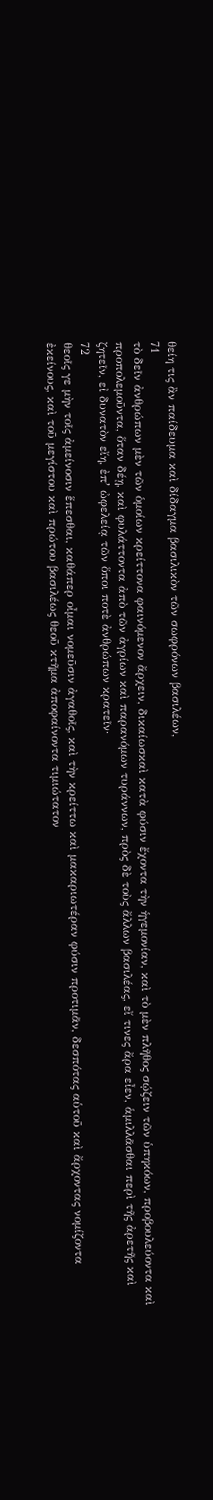θείη τις ἂν παίδευμα καὶ δίδαγμα βασιλικὸν τῶν σωφρόνων βασιλέων,
71
τὸ δεῖν ἀνθρώπων μὲν τῶν ὁμοίων κρείττονα φαινόμενον ἄρχειν, δικαίωσκαὶ κατὰ φύσιν ἔχοντα τὴν ἡγεμονίαν, καὶ τὸ μὲν πλῆθος σῴζειν τῶν ὑπηκόων, προβουλεύοντα καὶ προπολεμοῦντα, ὅταν δέῃ, καὶ φυλάττοντα ἀπὸ τῶν ἀγρίων καὶ παρανόμων τυράννων, πρὸς δὲ τοὺς ἄλλων βασιλέας, εἴ τινες ἄρα εἶεν, ἁμιλλᾶσθαι περὶ τῆς ἀρετῆς καὶ ζητεῖν, εἰ δυνατὸν εἴη, ἐπʼ ὠφελείᾳ τῶν ὅποι ποτὲ ἀνθρώπων κρατεῖν·
72
θεοῖς γε μὴν τοῖς ἀμείνοσιν ἕπεσθαι, καθάπερ οἶμαι νομεῦσιν ἀγαθοῖς, καὶ τὴν κρείττω καὶ μακαριωτέραν φύσιν προτιμᾶν, δεσπότας αὑτοῦ καὶ ἄρχοντας νομίζοντα ἐκείνους, καὶ τοῦ μεγίστου καὶ πρώτου βασιλέως θεοῦ κτῆμα ἀποφαίνοντα τιμιώτατον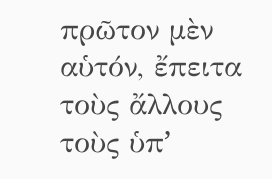πρῶτον μὲν αὑτόν, ἔπειτα τοὺς ἄλλους τοὺς ὑπʼ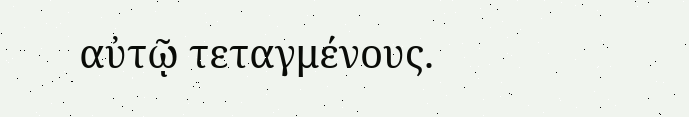αὐτῷ τεταγμένους.